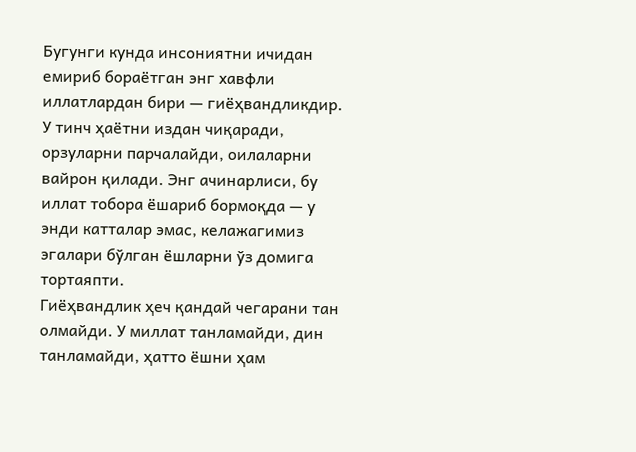Бугунги кунда инсониятни ичидан емириб бораётган энг хавфли иллатлардан бири — гиёҳвандликдир. У тинч ҳаётни издан чиқаради, орзуларни парчалайди, оилаларни вайрон қилади. Энг ачинарлиси, бу иллат тобора ёшариб бормоқда — у энди катталар эмас, келажагимиз эгалари бўлган ёшларни ўз домига тортаяпти.
Гиёҳвандлик ҳеч қандай чегарани тан олмайди. У миллат танламайди, дин танламайди, ҳатто ёшни ҳам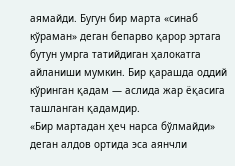аямайди. Бугун бир марта «синаб кўраман» деган бепарво қарор эртага бутун умрга татийдиган ҳалокатга айланиши мумкин. Бир қарашда оддий кўринган қадам — аслида жар ёқасига ташланган қадамдир.
«Бир мартадан ҳеч нарса бўлмайди» деган алдов ортида эса аянчли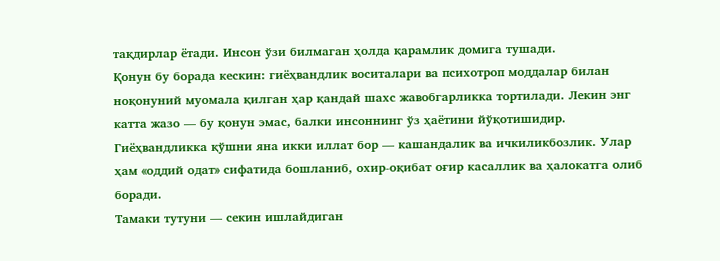тақдирлар ётади. Инсон ўзи билмаган ҳолда қарамлик домига тушади.
Қонун бу борада кескин: гиёҳвандлик воситалари ва психотроп моддалар билан ноқонуний муомала қилган ҳар қандай шахс жавобгарликка тортилади. Лекин энг катта жазо — бу қонун эмас, балки инсоннинг ўз ҳаётини йўқотишидир.
Гиёҳвандликка қўшни яна икки иллат бор — кашандалик ва ичкиликбозлик. Улар ҳам «оддий одат» сифатида бошланиб, охир-оқибат оғир касаллик ва ҳалокатга олиб боради.
Тамаки тутуни — секин ишлайдиган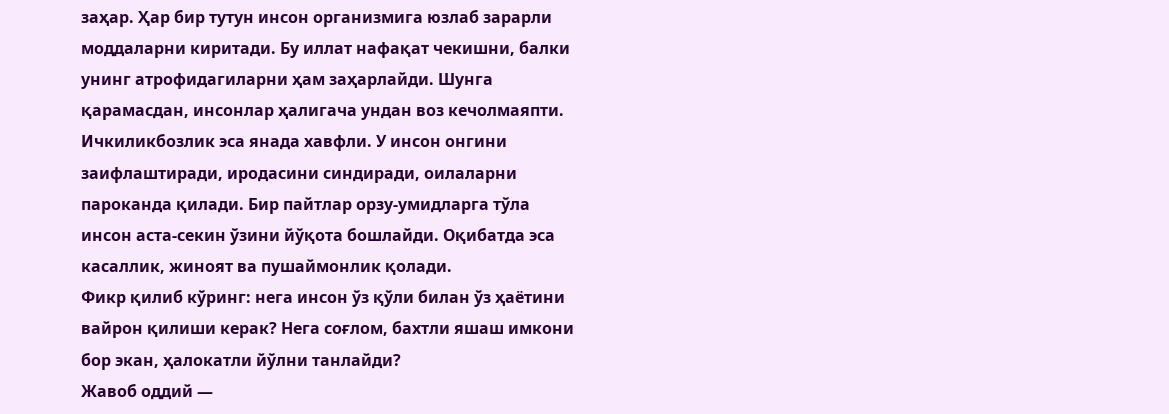заҳар. Ҳар бир тутун инсон организмига юзлаб зарарли моддаларни киритади. Бу иллат нафақат чекишни, балки унинг атрофидагиларни ҳам заҳарлайди. Шунга қарамасдан, инсонлар ҳалигача ундан воз кечолмаяпти.
Ичкиликбозлик эса янада хавфли. У инсон онгини заифлаштиради, иродасини синдиради, оилаларни пароканда қилади. Бир пайтлар орзу-умидларга тўла инсон аста-секин ўзини йўқота бошлайди. Оқибатда эса касаллик, жиноят ва пушаймонлик қолади.
Фикр қилиб кўринг: нега инсон ўз қўли билан ўз ҳаётини вайрон қилиши керак? Нега соғлом, бахтли яшаш имкони бор экан, ҳалокатли йўлни танлайди?
Жавоб оддий —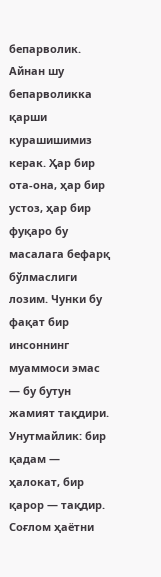бепарволик.
Айнан шу бепарволикка қарши курашишимиз керак. Ҳар бир ота-она, ҳар бир устоз, ҳар бир фуқаро бу масалага бефарқ бўлмаслиги лозим. Чунки бу фақат бир инсоннинг муаммоси эмас — бу бутун жамият тақдири.
Унутмайлик: бир қадам — ҳалокат, бир қарор — тақдир. Соғлом ҳаётни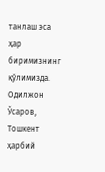танлаш эса ҳар биримизнинг қўлимизда.
Одилжон Ўсаров,
Тошкент ҳарбий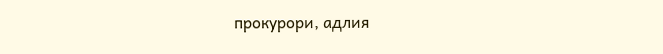прокурори, адлия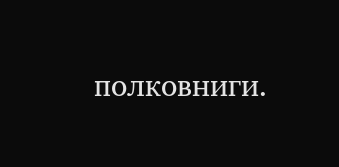полковниги.